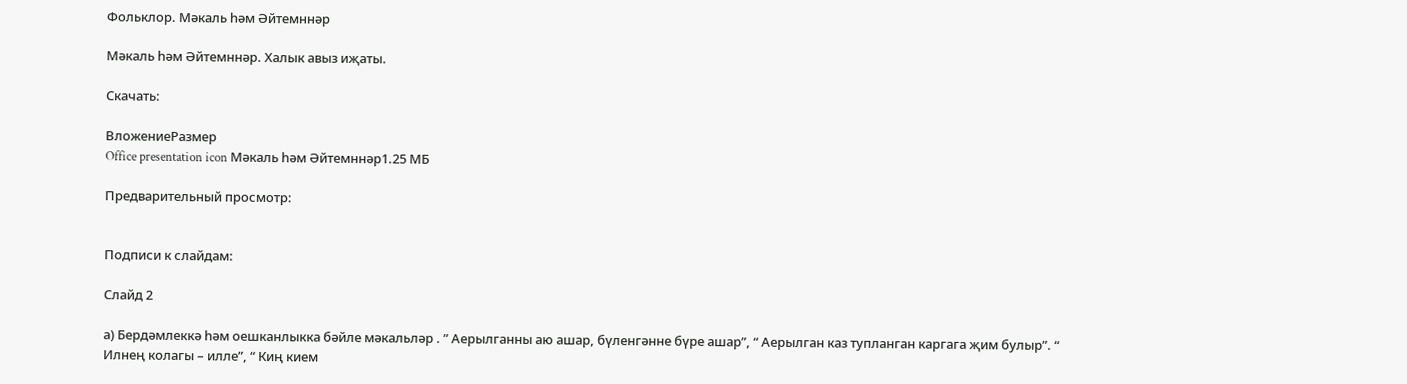Фольклор. Мәкаль һәм Әйтемннәр

Мәкаль һәм Әйтемннәр. Халык авыз иҗаты.

Скачать:

ВложениеРазмер
Office presentation icon Мәкаль һәм Әйтемннәр1.25 МБ

Предварительный просмотр:


Подписи к слайдам:

Слайд 2

а) Бердәмлеккә һәм оешканлыкка бәйле мәкальләр . ” Аерылганны аю ашар, бүленгәнне бүре ашар”, “ Аерылган каз тупланган каргага җим булыр”. “ Илнең колагы – илле”, “ Киң кием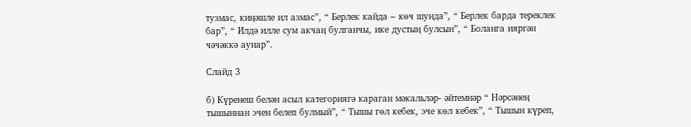тузмас, киңәшле ил азмас”, “ Берлек кайда – көч шунда”, “ Берлек барда тереклек бар”, “ Илдә илле сум акчаң булганчы, ике дустың булсын”, “ Боланга ияргән чәчәккә аунар”.

Слайд 3

б) Күренеш белән асыл категориягә караган мәкальләр- әйтемнәр “ Нәрсәнең тышыннан эчен белеп булмый”, “ Тышы гөл кебек, эче көл кебек”, “ Тышын күреп,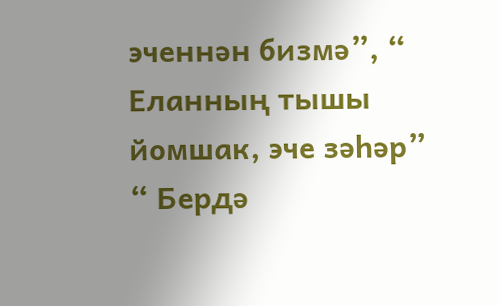эченнән бизмә”, “ Еланның тышы йомшак, эче зәһәр” “ Бердә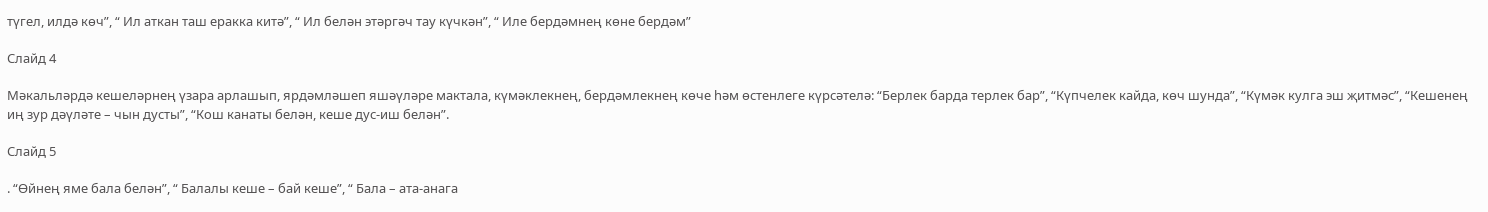түгел, илдә көч”, “ Ил аткан таш еракка китә”, “ Ил белән этәргәч тау күчкән”, “ Иле бердәмнең көне бердәм”

Слайд 4

Мәкальләрдә кешеләрнең үзара арлашып, ярдәмләшеп яшәүләре мактала, күмәклекнең, бердәмлекнең көче һәм өстенлеге күрсәтелә: “Берлек барда терлек бар”, “Күпчелек кайда, көч шунда”, “Күмәк кулга эш җитмәс”, “Кешенең иң зур дәүләте – чын дусты”, “Кош канаты белән, кеше дус-иш белән”.

Слайд 5

. “Өйнең яме бала белән”, “ Балалы кеше – бай кеше”, “ Бала – ата-анага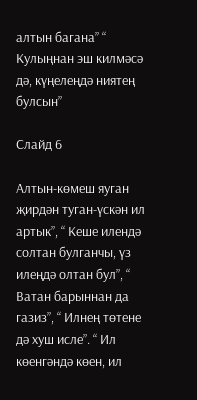алтын багана” “ Кулыңнан эш килмәсә дә, күңелеңдә ниятең булсын”

Слайд 6

Алтын-көмеш яуган җирдән туган-үскән ил артык”, “ Кеше илендә солтан булганчы, үз илеңдә олтан бул”, “ Ватан барыннан да газиз”, “ Илнең төтене дә хуш исле”. “ Ил көенгәндә көен, ил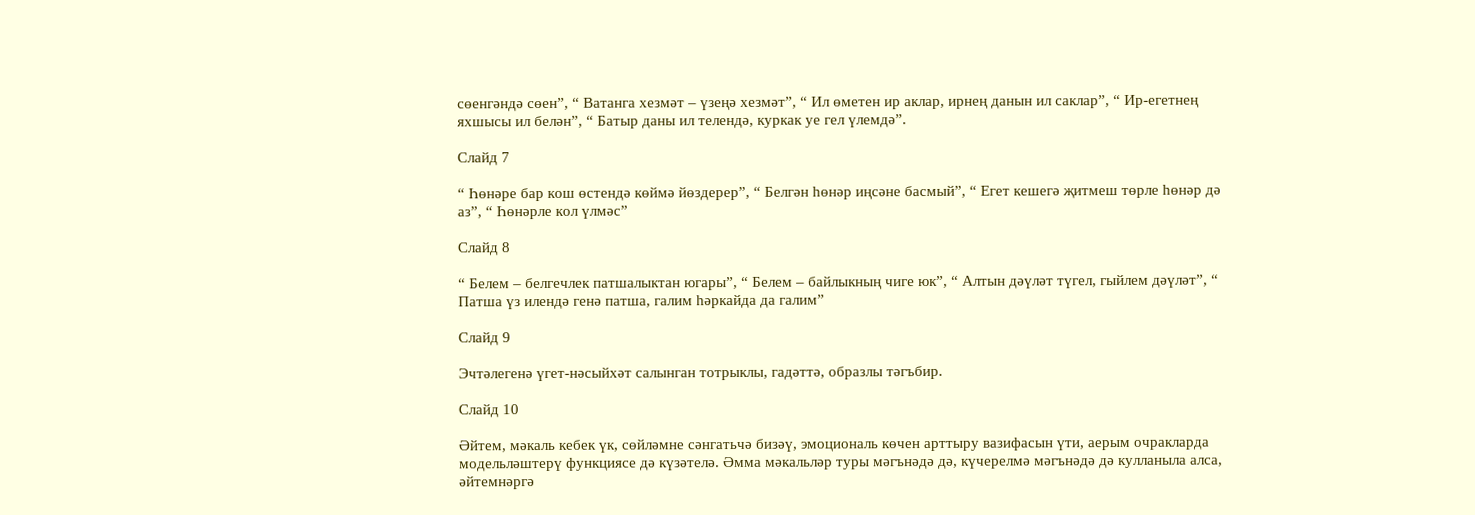сөенгәндә сөен”, “ Ватанга хезмәт – үзеңә хезмәт”, “ Ил өметен ир аклар, ирнең данын ил саклар”, “ Ир-егетнең яхшысы ил белән”, “ Батыр даны ил телендә, куркак уе гел үлемдә”.

Слайд 7

“ Һөнәре бар кош өстендә көймә йөздерер”, “ Белгән һөнәр иңсәне басмый”, “ Егет кешегә җитмеш төрле һөнәр дә аз”, “ Һөнәрле кол үлмәс”

Слайд 8

“ Белем – белгечлек патшалыктан югары”, “ Белем – байлыкның чиге юк”, “ Алтын дәүләт түгел, гыйлем дәүләт”, “ Патша үз илендә генә патша, галим һәркайда да галим”

Слайд 9

Эчтәлегенә үгет-нәсыйхәт салынган тотрыклы, гадәттә, образлы тәгъбир.

Слайд 10

Әйтем, мәкаль кебек үк, сөйләмне сәнгатьчә бизәү, эмоциональ көчен арттыру вазифасын үти, аерым очракларда модельләштерү функциясе дә күзәтелә. Әмма мәкальләр туры мәгънәдә дә, күчерелмә мәгънәдә дә кулланыла алса, әйтемнәргә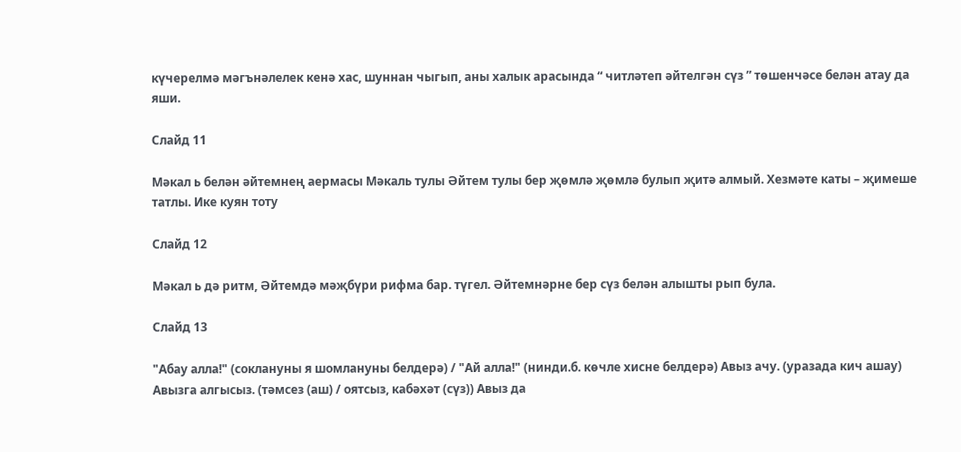күчерелмә мәгънәлелек кенә хас, шуннан чыгып, аны халык арасында “ читләтеп әйтелгән сүз ” төшенчәсе белән атау да яши.

Слайд 11

Мәкал ь белән әйтемнең аермасы Мәкаль тулы Әйтем тулы бер җөмлә җөмлә булып җитә алмый. Хезмәте каты – җимеше татлы. Ике куян тоту

Слайд 12

Мәкал ь дә ритм, Әйтемдә мәҗбүри рифма бар. түгел. Әйтемнәрне бер сүз белән алышты рып була.

Слайд 13

"Абау алла!" (соклануны я шомлануны белдерә) / "Ай алла!" (нинди.б. көчле хисне белдерә) Авыз ачу. (уразада кич ашау) Авызга алгысыз. (тәмсез (аш) / оятсыз, кабәхәт (сүз)) Авыз да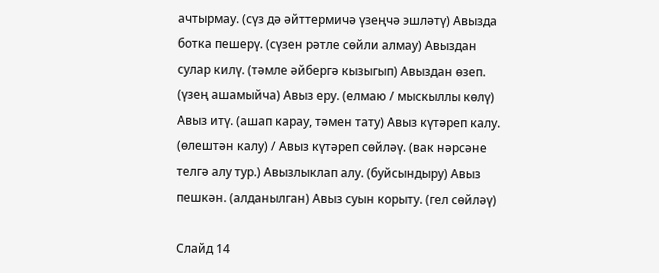ачтырмау. (сүз дә әйттермичә үзеңчә эшләтү) Авызда ботка пешерү. (сүзен рәтле сөйли алмау) Авыздан сулар килү. (тәмле әйбергә кызыгып) Авыздан өзеп. (үзең ашамыйча) Авыз еру. (елмаю / мыскыллы көлү) Авыз итү. (ашап карау, тәмен тату) Авыз күтәреп калу. (өлештән калу) / Авыз күтәреп сөйләү. (вак нәрсәне телгә алу тур.) Авызлыклап алу. (буйсындыру) Авыз пешкән. (алданылган) Авыз суын корыту. (гел сөйләү)

Слайд 14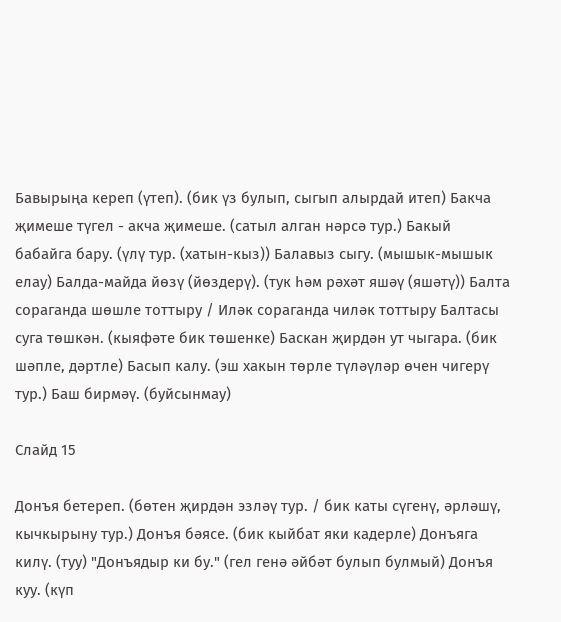Бавырыңа кереп (үтеп). (бик үз булып, сыгып алырдай итеп) Бакча җимеше түгел - акча җимеше. (сатыл алган нәрсә тур.) Бакый бабайга бару. (үлү тур. (хатын-кыз)) Балавыз сыгу. (мышык-мышык елау) Балда-майда йөзү (йөздерү). (тук һәм рәхәт яшәү (яшәтү)) Балта сораганда шөшле тоттыру / Иләк сораганда чиләк тоттыру Балтасы суга төшкән. (кыяфәте бик төшенке) Баскан җирдән ут чыгара. (бик шәпле, дәртле) Басып калу. (эш хакын төрле түләүләр өчен чигерү тур.) Баш бирмәү. (буйсынмау)

Слайд 15

Донъя бетереп. (бөтен җирдән эзләү тур. / бик каты сүгенү, әрләшү, кычкырыну тур.) Донъя бәясе. (бик кыйбат яки кадерле) Донъяга килү. (туу) "Донъядыр ки бу." (гел генә әйбәт булып булмый) Донъя куу. (күп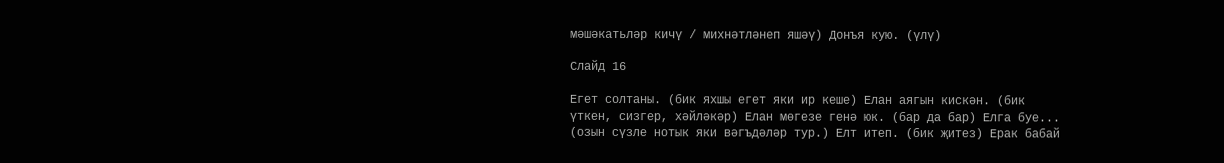мәшәкатьләр кичү / михнәтләнеп яшәү) Донъя кую. (үлү)

Слайд 16

Егет солтаны. (бик яхшы егет яки ир кеше) Елан аягын кискән. (бик үткен, сизгер, хәйләкәр) Елан мөгезе генә юк. (бар да бар) Елга буе... (озын сүзле нотык яки вәгъдәләр тур.) Елт итеп. (бик җитез) Ерак бабай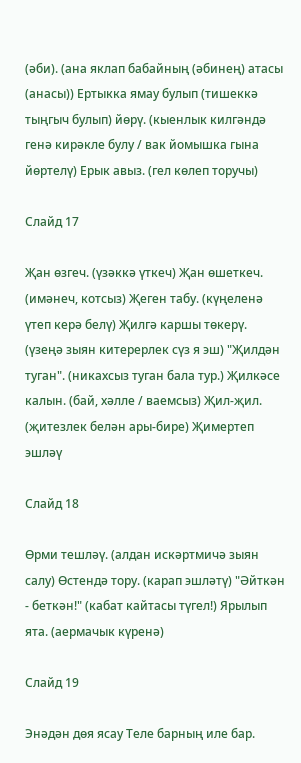(әби). (ана яклап бабайның (әбинең) атасы (анасы)) Ертыкка ямау булып (тишеккә тыңгыч булып) йөрү. (кыенлык килгәндә генә кирәкле булу / вак йомышка гына йөртелү) Ерык авыз. (гел көлеп торучы)

Слайд 17

Җан өзгеч. (үзәккә үткеч) Җан өшеткеч. (имәнеч, котсыз) Җеген табу. (күңеленә үтеп керә белү) Җилгә каршы төкерү. (үзеңә зыян китерерлек сүз я эш) "Җилдән туган". (никахсыз туган бала тур.) Җилкәсе калын. (бай, хәлле / ваемсыз) Җил-җил. (җитезлек белән ары-бире) Җимертеп эшләү

Слайд 18

Өрми тешләү. (алдан искәртмичә зыян салу) Өстендә тору. (карап эшләтү) "Әйткән - беткән!" (кабат кайтасы түгел!) Ярылып ята. (аермачык күренә)

Слайд 19

Энәдән дөя ясау Теле барның иле бар.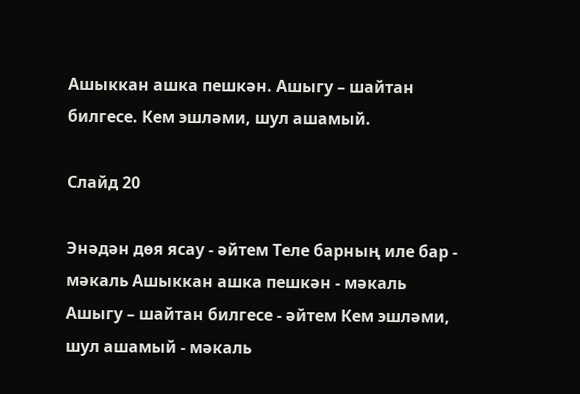Ашыккан ашка пешкән. Ашыгу – шайтан билгесе. Кем эшләми, шул ашамый.

Слайд 20

Энәдән дөя ясау - әйтем Теле барның иле бар - мәкаль Ашыккан ашка пешкән - мәкаль Ашыгу – шайтан билгесе - әйтем Кем эшләми, шул ашамый - мәкаль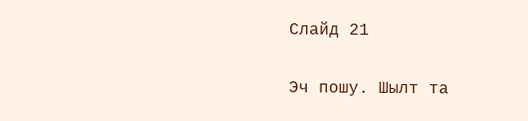Слайд 21

Эч пошу. Шылт та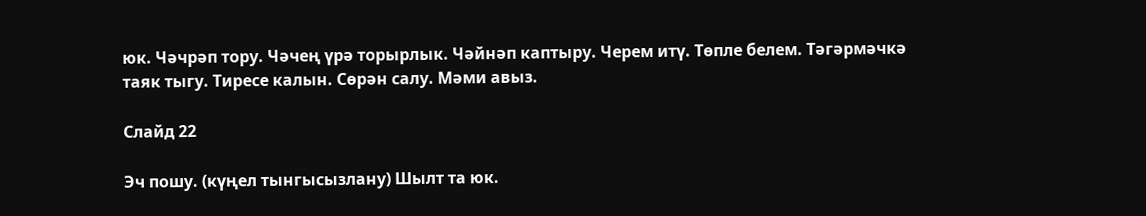юк. Чәчрәп тору. Чәчең үрә торырлык. Чәйнәп каптыру. Черем итү. Төпле белем. Тәгәрмәчкә таяк тыгу. Тиресе калын. Сөрән салу. Мәми авыз.

Слайд 22

Эч пошу. (күңел тынгысызлану) Шылт та юк.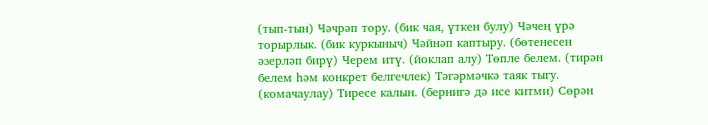(тып-тын) Чәчрәп тору. (бик чая, үткен булу) Чәчең үрә торырлык. (бик куркыныч) Чәйнәп каптыру. (бөтенесен әзерләп бирү) Черем итү. (йоклап алу) Төпле белем. (тирән белем һәм конкрет белгечлек) Тәгәрмәчкә таяк тыгу. (комачаулау) Тиресе калын. (бернигә дә исе китми) Сөрән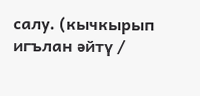салу. (кычкырып игълан әйтү /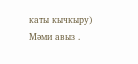каты кычкыру) Мәми авыз .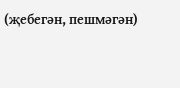(җебегән, пешмәгән)